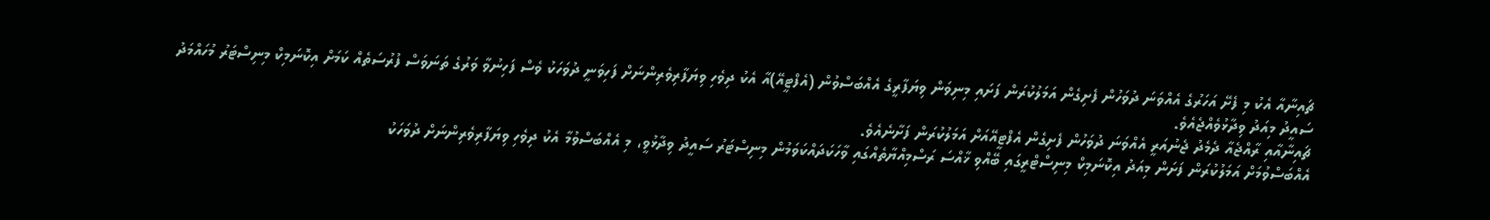ޗައިނާއާ އެކު މި ފެށޭ އަހަރުގެ އެއްވަނަ ދުވަހުން ފެށިގެން އަމަލުކުރަން ފަށައި މިނިވަން ވިޔަފާރީގެ އެއްބަސްވުން (އެފްޓީއޭ)އާ އެކު ދިވެހި ވިޔަފާރިވެރިންނަށް ފަހިވަނީ ދުވަހަކު ވެސް ފަހިނުވާ ވަރުގެ ތަނަވަސް ފުރުސަތެއް ކަމަށް އިކޮނަމިކް މިނިސްޓަރު މުހައްމަދު ސައީދު މިއަދު ވިދާޅުވެއްޖެއެވެ.
ޗައިނާއާއި ރާއްޖެއާ ދެމެދު ޖެނުއަރީ އެއްވަނަ ދުވަހުން ފެށިގެން އެފްޓީއޭއަށް އަމަލުކުރަން ފަށާނެއެވެ.
އެއްބަސްވުމަށް އަމަލުކުރަން ފަށަން މިއަދު އިކޮނަމިކް މިނިސްޓްރީގައި ބޭއްވި ޚާއްސަ ރަސްމިއްޔާތެއްގައި ވާހަކަދައްކަވަމުން މިނިސްޓަރު ސައީދު ވިދާޅުވީ، މި އެއްބަސްވުމާ އެކު ދިވެހި ވިޔަފާރިވެރިންނަށް ދުވަހަކު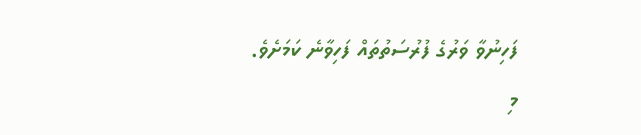ފަހިނުވާ ވަރުގެ ފުރުސަތުތައް ފަހިވާނެ ކަމަށެވެ.
މި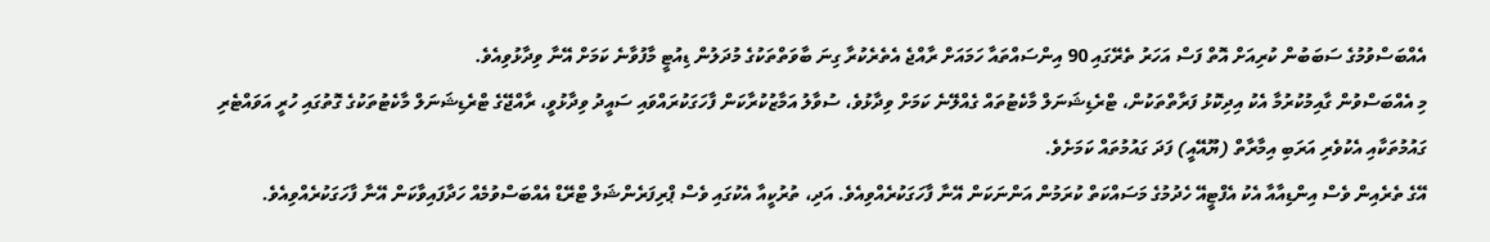އެއްބަސްވުމުގެ ސަބަބުން ކުރިއަށް އޮތް ފަސް އަހަރު ތެރޭގައި 90 އިންސައްތައާ ހަމައަށް ރާއްޖެ އެތެރެކުރާ ގިނަ ބާވަތްތަކުގެ މުދަލުން ޑިއުޓީ މާފުވާނެ ކަމަށް އޭނާ ވިދާޅުވިއެވެ.
މި އެއްބަސްވުން ގާއިމުކުރުމާ އެކު އިދިކޮޅު ފަރާތްތަކުން، ޓްރެޑިޝަނަލް މާކެޓުތައް ގެއްލޭނެ ކަމަށް ވިދާޅުވެ، ސުވާލު އަމާޒުކުރާކަން ފާހަގަކުރައްވައި ސައީދު ވިދާޅުވީ، ރާއްޖޭގެ ޓްރެޑިޝަނަލް މާކެޓުތަކުގެ ގޮތުގައި ހުރީ އަވައްޓެރި ގައުމުތަކާއި އެކުވެރި އަރަބި އިމާރާތް (ޔޫއޭއީ) ފަދަ ގައުމުތައް ކަމަށެވެ.
އޭގެ ތެރެއިން ވެސް އިންޑިއާއާ އެކު އެފްޓީއޭ ހެދުމުގެ މަސައްކަތް ކުރަމުން އަންނަކަން އޭނާ ފާހަގަކުރެއްވިއެވެ. އަދި، ތުރުކީއާ އެކުގައި ވެސް ޕްރިފަރެންޝަލް ޓްރޭޑް އެއްބަސްވުމެއް ހަދާފައިވާކަން އޭނާ ފާހަގަކުރެއްވިއެވެ.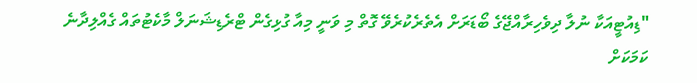"ޑިއުޓީއަކާ ނުލާ ދިވެހިރާއްޖޭގެ ބޯޑަރަށް އެތެރެކުރެވޭ ގޮތް މި ވަނީ މިއާ ގުޅިގެން ޓްރެޑިޝަނަލް މާކެޓުތައް ގެއްލިދާނެ ކަމަކަށް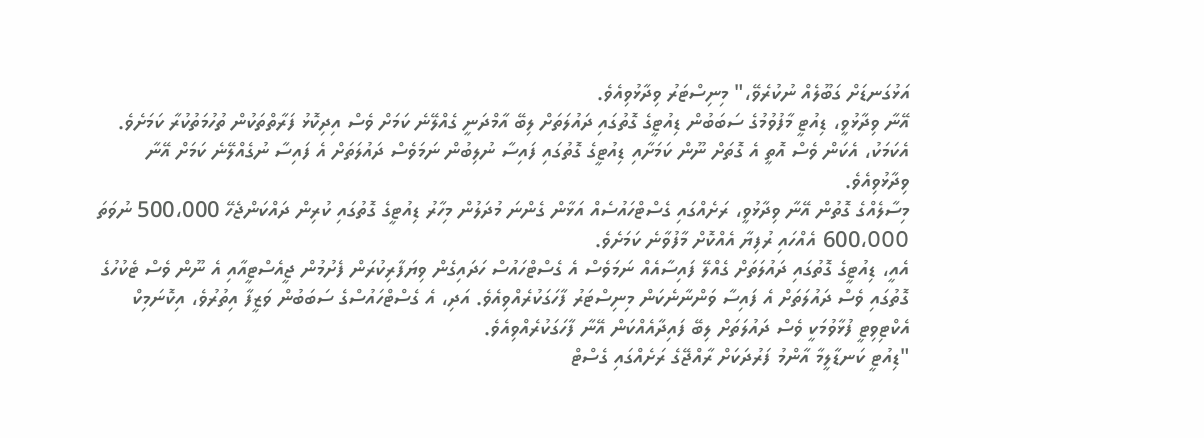އަޅުގަނޑަށް ގަބޫލެއް ނުކުރެވޭ،" މިނިސްޓަރު ވިދާޅުވިއެވެ.
އޭނާ ވިދާޅުވީ، ޑިއުޓީ މާފުވުމުގެ ސަބަބުން ޑިއުޓީގެ ގޮތުގައި ދައުލަތަށް ލިބޭ އާމްދަނީ ގެއްލޭނެ ކަމަށް ވެސް އިދިކޮޅު ފަރާތްތަކުން ތުހުމަތުކުރާ ކަމަށެވެ. އެކަމަކު، އެކަން ވެސް އޮތީ އެ ގޮތަށް ނޫން ކަމަށާއި ޑިއުޓީގެ ގޮތުގައި ފައިސާ ނުލިބުން ނަމަވެސް ދައުލަތަށް އެ ފައިސާ ނުގެއްލޭނެ ކަމަށް އޭނާ ވިދާޅުވިއެވެ.
މިސާލެއްގެ ގޮތުން އޭނާ ވިދާޅުވީ، ރަށެއްގައި ގެސްޓްހައުސެއް އަޅާން ގެންނަ މުދަލުން މިހާރު ޑިއުޓީގެ ގޮތުގައި ކުރިން ދައްކަންޖެހޭ 500،000 ނުވަތަ 600،000 އެއްހައި ރުފިޔާ އެއްކޮށް މާފުވާނެ ކަމަށެވެ.
އެއީ، ޑިއުޓީގެ ގޮތުގައި ދައުލަތަށް ގެއްލޭ ފައިސާއެއް ނަމަވެސް އެ ގެސްޓްހައުސް ހަދައިގެން ވިޔަފާރިކުރަން ފެށުމުން ޖީއެސްޓީއާއި އެ ނޫން ވެސް ޓެކުހުގެ ގޮތުގައި ވެސް ދައުލަތަށް އެ ފައިސާ ވަންނާނެކަން މިނިސްޓަރު ފާހަގަކުރެއްވިއެވެ. އަދި، އެ ގެސްޓްހައުސްގެ ސަބަބުން ވަޒީފާ އިތުރުވެ، އިކޮނަމިކް އެކްޓިވިޓީ ފުޅާވުމަކީ ވެސް ދައުލަތަށް ލިބޭ ފައިދާއެއްކަން އޭނާ ފާހަގަކުރެއްވިއެވެ.
"ޑިއުޓީ ކަނޑާލީމާ އާންމު ފަރުދަކަށް ރާއްޖޭގެ ރަށެއްގައި ގެސްޓް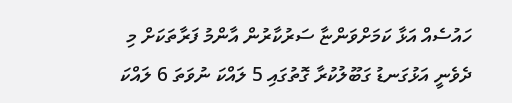ހައުސެއް އަޅާ ކަމަށްވަންޏާ ސަރުކާރުން އާންމު ފަރާތަކަށް މި ދެވެނީ އަޅުގަނޑު ގަބޫލުކުރާ ގޮތުގައި 5 ލައްކަ ނުވަތަ 6 ލައްކަ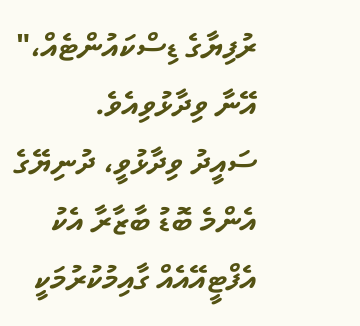ރުފިޔާގެ ޑިސްކައުންޓެއް،" އޭނާ ވިދާޅުވިއެވެ.
ސައީދު ވިދާޅުވީ، ދުނިޔޭގެ އެންމެ ބޮޑު ބާޒާރާ އެކު އެފްޓީއޭއެއް ގާއިމުކުރުމަކީ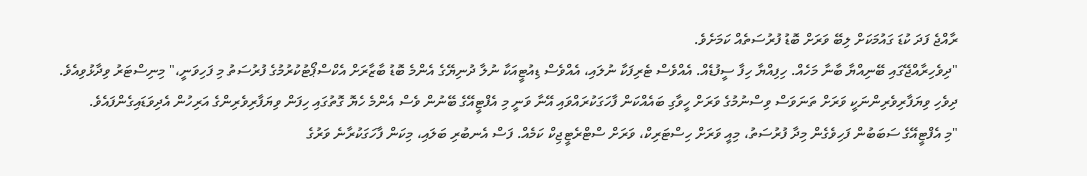ރާއްޖެ ފަދަ ކުޑަ ގައުމަކަށް ލިބޭ ވަރަށް ބޮޑު ފުރުސަތެއް ކަމަށެވެ.
"ދިވެހިރާއްޖޭގައި ބޭނިއްޔާ ބާނާ މަހެއް. ހިފިއްޔާ ހިފާ ސީފުޑެއް. އެއްވެސް ޓެރިފަކާ ނުލައި، އެއްވެސް ޑިއުޓީއަކާ ނުލާ ދުނިޔޭގެ އެންމެ ބޮޑު ބާޒާރަށް އެކްސްޕޯޓުކުރުމުގެ ފުރުސަތު މި ފަހިވަނީ،" މިނިސްޓަރު ވިދާޅުވިއެވެ.
ދިވެހި ވިޔަފާރިވެރިންނަކީ ވަރަށް ތަނަވަސް ވިސްނުމުގެ ވަރަށް ހީވާގި ބައެއްކަން ފާހަގަކުރައްވައި އޭނާ ވަނީ މި އެފްޓީއޭގެ ބޭނުން ވެސް އެންމެ ހެޔޮ ގޮތުގައި ހިފަން ވިޔަފާރިވެރިންގެ އަރިހުން އެދިވަޑައިގެންފައެވެ.
"މި އެފްޓީއޭގެ ސަބަބުން ފަހިވެގެން މިދާ ފުރުސަތު، މިއީ ވަރަށް ހިސްޓަރިކް، ވަރަށް ސްޓްރެޓީޖިކް ކަމެއް. ފަސް އެނބުރި ބަލައި، މިކަން ފާހަގަކުރާނެ ވަރުގެ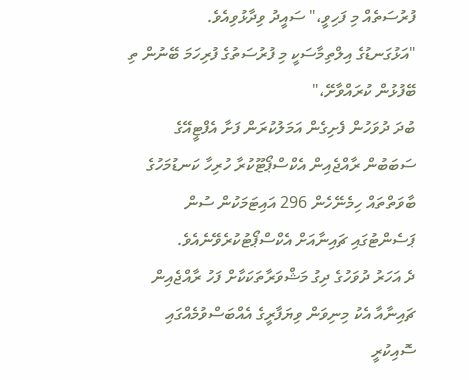ފުރުސަތެއް މި ފަހިވީ،" ސައީދު ވިދާޅުވިއެވެ.
"އަޅުގަނޑުގެ އިލްތިމާސަކީ މި ފުރުސަތުގެ ފުރިހަމަ ބޭނުން ތި ބޭފުޅުން ކުރައްވާށޭ،"
ބުދަ ދުވަހުން ފެށިގެން އަމަލުކުރަން ފަށާ އެފްޓީއޭގެ ސަބަބުން ރާއްޖެއިން އެކްސްޕޯޓޫކުރާ ހުރިހާ ކަނޑުމަހުގެ ބާވަތްތައް ހިމެނޭހެން 296 އައިޓަމަކުން ސުން ޕަސެންޓުގައި ޗައިނާއަށް އެކްސްޕޯޓުކުރެވޭނެއެވެ.
ދެ އަހަރު ދުވަހުގެ ދިގު މަޝްވަރާތަކަކާށް ފަހު ރާއްޖެއިން ޗައިނާއާ އެކު މިނިވަން ވިޔަފާރީގެ އެއްބަސްވުމެއްގައި ސޮއިކުރީ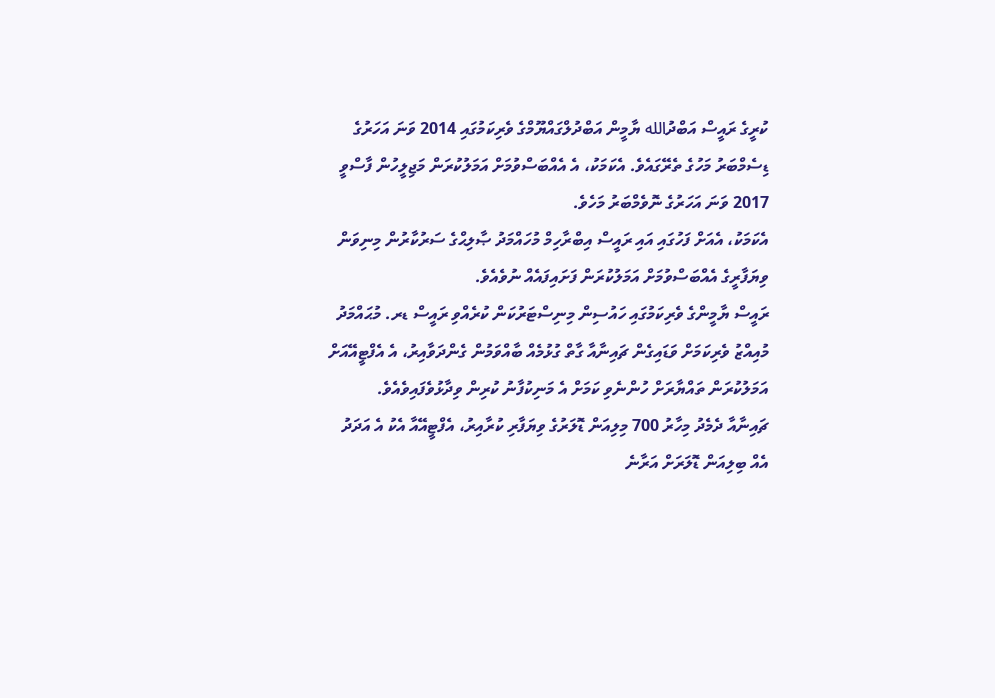ކުރީގެ ރައީސް އަބްދުالله ޔާމީން އަބްދުލްގައްޔޫމްގެ ވެރިކަމުގައި 2014 ވަނަ އަހަރުގެ ޑިސެމްބަރު މަހުގެ ތެރޭގައެވެ. އެކަމަކު، އެ އެއްބަސްވުމަށް އަމަލުކުރަން މަޖިލީހުން ފާސްވީ 2017 ވަނަ އަހަރުގެ ނޮވެމްބަރު މަހެވެ.
އެކަމަކު، އެއަށް ފަހުގައި އައި ރައީސް އިބްރާހިމް މުހައްމަދު ޞާލިޙްގެ ސަރުކާރުން މިނިވަން ވިޔަފާރީގެ އެއްބަސްވުމަށް އަމަލުކުރަން ފަށައިފައެއް ނުވެއެވެ.
ރައީސް ޔާމީންގެ ވެރިކަމުގައި ހައުސިން މިނިސްޓަރުކަން ކުރެއްވި ރައީސް ޑރ. މުޙައްމަދު މުއިއްޒު ވެރިކަމަށް ވަޑައިގެން ޗައިނާއާ ގާތް ގުޅުމެއް ބާއްވަމުން ގެންދަވާއިރު، އެ އެފްޓީއޭއަށް އަމަލުކުރަން ތައްޔާރަށް ހުންނެވި ކަމަށް އެ މަނިކުފާނު ކުރިން ވިދާޅުވެފައިވެއެވެ.
ޗައިނާއާ ދެމެދު މިހާރު 700 މިލިއަން ޑޮލަރުގެ ވިޔަފާރި ކުރާއިރު، އެފްޓީއޭއާ އެކު އެ އަދަދު އެއް ބިލިއަން ޑޮލަރަށް އަރާނެ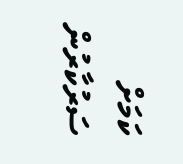ކަމަށް ސަރުކާރުން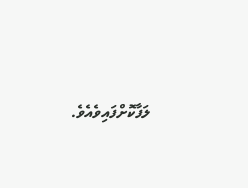ލަފާކޮށްފައިވެއެވެ.